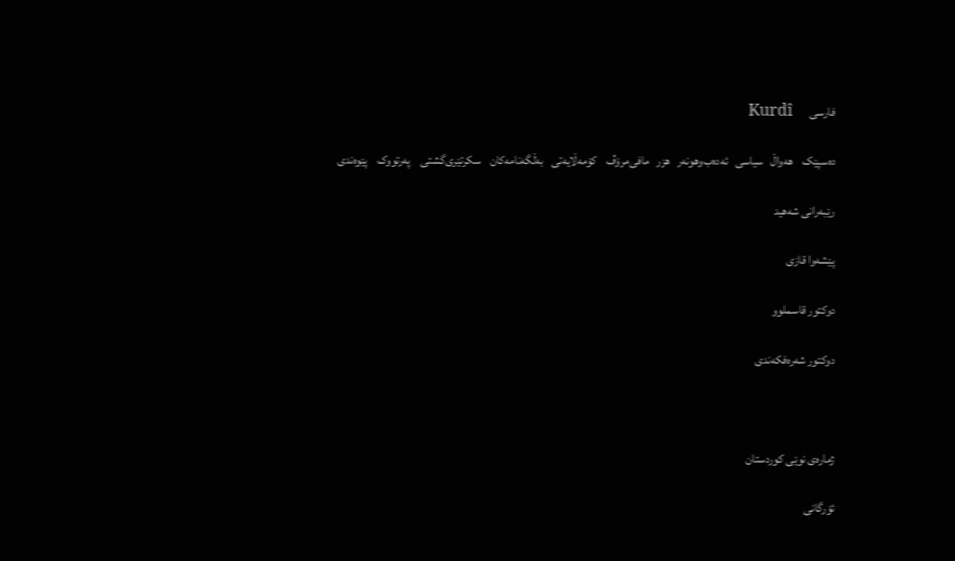فارسی       Kurdî

ده‌سپێک    هه‌واڵ   سیاسی   ئه‌ده‌ب‌وهونه‌ر   هزر   مافی‌مرۆڤ    کۆمه‌ڵایه‌تی   به‌ڵگه‌نامه‌کان    سکرتێری‌گشتی    په‌رتووک    پێوه‌ندی

رێبه‌رانی شه‌هید

پێشه‌وا قازی‌

دوكتور قاسملوو

دوكتور شه‌ره‌فکه‌ندی



ژماره‌ی نوێی كوردستان

ئۆرگانی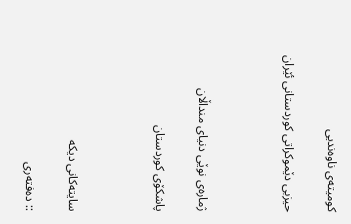كومیته‌ی ناوه‌ندیی

حیزبی دێموكراتی كوردستانی ئێران



ژماره‌ی نوێی دنیای منداڵان

پاشكۆی كوردستان



سایته‌کانی دیکه

:: ده‌فته‌ری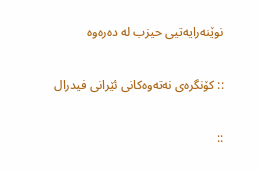نوێنه‌رایه‌تیی حیزب له ده‌ره‌وه

:: كۆنگره‌ی‌ نه‌ته‌وه‌كانی‌ ئێرانی‌ فیدرال

::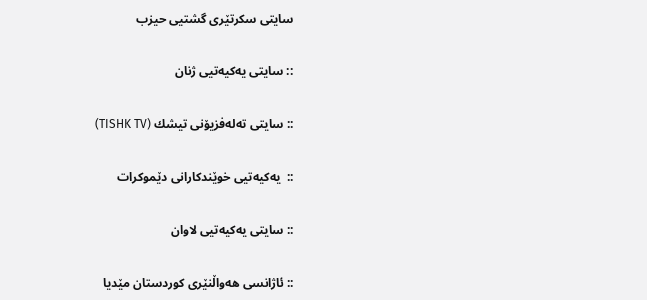سایتی سکرتێری گشتیی حیزب

:: سایتی یه‌كیه‌تیی ژنان

:: سایتی ته‌له‌فزیۆنی‌ تیشك (TISHK TV)

::  یه‌كیه‌تیی‌ خوێندكارانی‌ دێموكرات

:: سایتی یه‌کیه‌تیی لاوان

:: ئاژانسی هه‌واڵنێری كوردستان مێدیا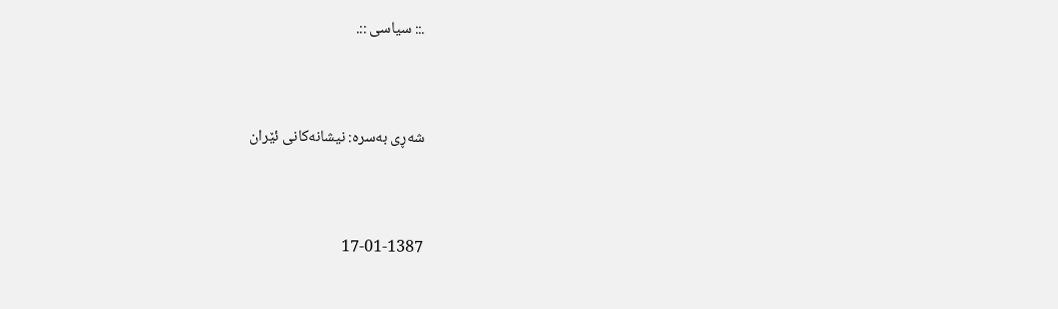.:: سیاسی ::.



شه‌ڕی‌ به‌سره‌: نیشانه‌كانی‌ ئێران



17-01-1387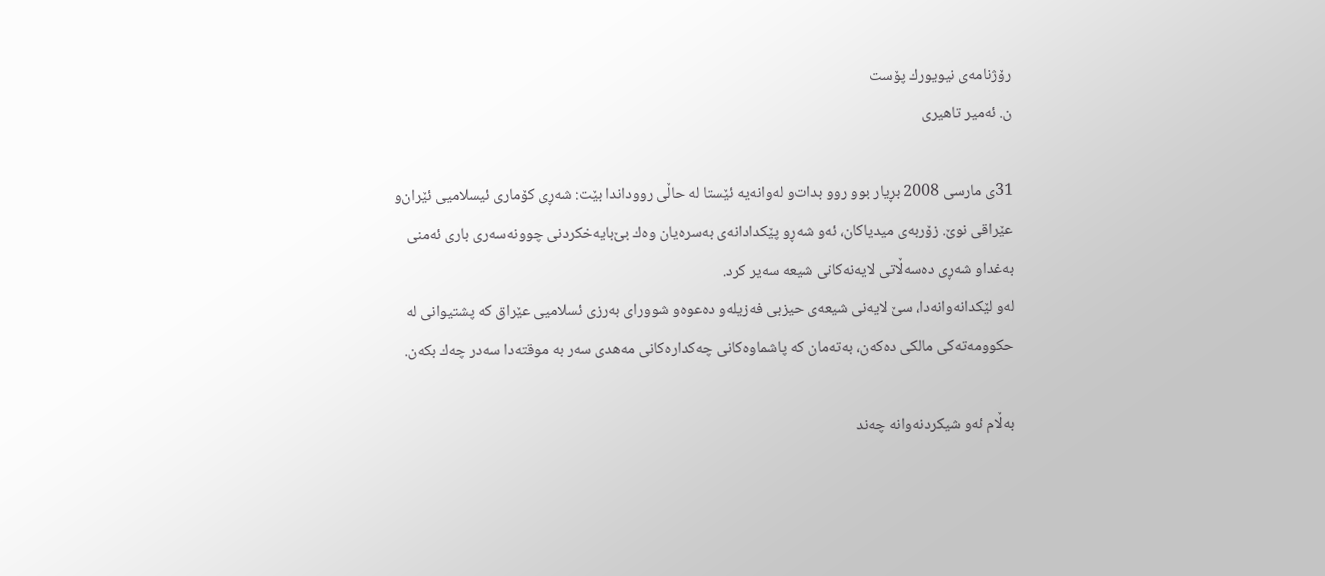رۆژنامه‌ی‌ نیویورك پۆست
ن. ئه‌میر تاهیری

31ی‌ مارسی‌ 2008 بڕیار بوو روو بدات‌و له‌وانه‌یه‌ ئێستا له‌ حاڵی‌ رووداندا بێت: شه‌ڕی‌ كۆماری‌ ئیسلامیی‌ ئێران‌و عێراقی نوێ‌. زۆربه‌ی‌ میدیاكان، ئه‌و شه‌ڕو پێكدادانه‌ی‌ به‌سره‌یان وه‌ك بێ‌بایه‌خكردنی‌ چوونه‌سه‌ری‌ باری‌ ئه‌منی‌ به‌غداو شه‌ڕی‌ ده‌سه‌ڵاتی‌ لایه‌نه‌كانی‌ شیعه‌ سه‌یر ‌كرد.
له‌و لێكدانه‌وانه‌دا، سێ‌ لایه‌نی‌ شیعه‌ی‌ حیزبی‌ فه‌زیله‌‌و ده‌عوه‌‌و شوورای‌ به‌رزی‌ ئسلامیی‌ عێراق كه‌ پشتیوانی‌ له‌ حكوومه‌ته‌كی‌ مالكی‌ ده‌كه‌ن، به‌ته‌مان كه‌ پاشماوه‌كانی‌ چه‌كداره‌كانی‌ مه‌هدی‌ سه‌ر به‌ موقته‌دا سه‌در چه‌ك بكه‌ن.

به‌ڵام ئه‌و شیكردنه‌وانه‌ چه‌ند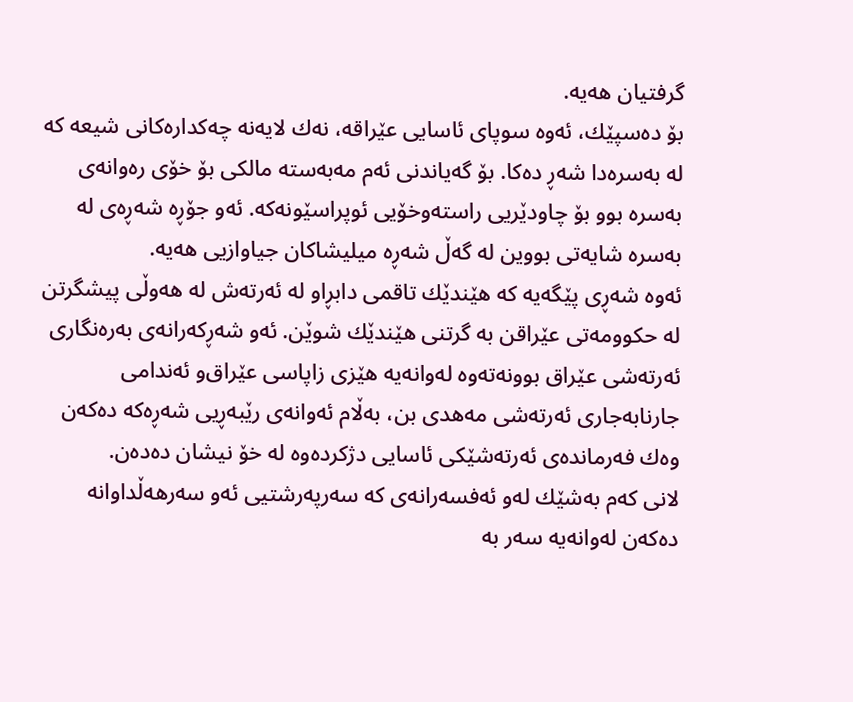گرفتیان هه‌یه‌.
بۆ ده‌سپێك، ئه‌وه‌ سوپای‌ ئاسایی‌ عێراقه‌، نه‌ك لایه‌نه‌ چه‌كداره‌كانی‌ شیعه‌ كه‌ له‌ به‌سره‌دا شه‌ڕ ده‌كا. بۆ گه‌یاندنی‌ ئه‌م مه‌به‌سته‌ مالكی‌ بۆ خۆی‌ ره‌وانه‌ی‌ به‌سره‌ بوو بۆ چاودێریی‌ راسته‌وخۆیی‌ ئوپراسێونه‌كه‌. ئه‌و جۆڕه‌ شه‌ڕه‌ی‌ له‌ به‌سره‌ شایه‌تی‌ بووین له‌ گه‌ڵ شه‌ڕه‌ میلیشاكان جیاوازیی‌ هه‌یه‌.
ئه‌وه‌ شه‌ڕی‌ پێگه‌یه‌ كه‌ هێندێك تاقمی‌ دابڕاو له‌ ئه‌رته‌ش له‌ هه‌وڵی‌ پیشگرتن له‌ حكوومه‌تی‌ عێراقن به‌ گرتنی‌ هێندێك شوێن. ئه‌و شه‌ڕكه‌رانه‌ی‌ به‌ره‌نگاری‌ ئه‌رته‌شی‌ عێراق بوونه‌ته‌وه‌ له‌وانه‌یه‌ هێزی‌ زاپاسی‌ عێراق‌و ئه‌ندامی‌ جارنابه‌جاری‌ ئه‌رته‌شی‌ مه‌هدی‌ بن، به‌ڵام ئه‌وانه‌ی‌ رێبه‌ڕیی‌ شه‌ڕه‌كه‌ ده‌كه‌ن وه‌ك فه‌رمانده‌ی‌ ئه‌رته‌شێكی‌ ئاسایی‌ دژكرده‌وه‌ له‌ خۆ نیشان ده‌ده‌ن.
لانی‌ كه‌م به‌شێك له‌و ئه‌فسه‌رانه‌ی‌ كه‌ سه‌رپه‌رشتیی‌ ئه‌و سه‌رهه‌ڵداوانه‌ ده‌كه‌ن له‌وانه‌یه‌ سه‌ر به‌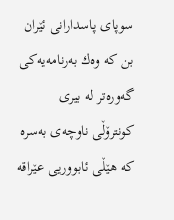سوپای‌ پاسدارانی‌ ئێران بن كه‌ وه‌ك به‌رنامه‌یه‌كی‌ گه‌وره‌تر له‌ بیری‌ كونترۆڵی‌ ناوچه‌ی‌ به‌سره‌ كه‌ هێڵی‌ ئابووریی‌ عێراقه‌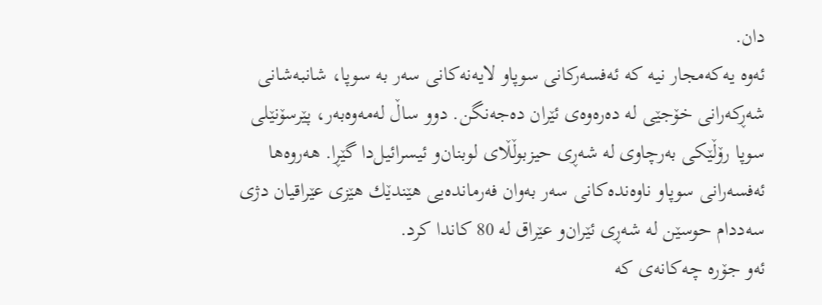دان.
ئه‌وه‌ یه‌كه‌مجار نیه‌ كه‌ ئه‌فسه‌ركانی‌ سوپا‌و لایه‌نه‌كانی‌ سه‌ر به‌ سوپا، شانبه‌شانی‌ شه‌ڕكه‌رانی‌ خۆجێی‌ له‌ ده‌ره‌وه‌ی‌ ئێران ده‌جه‌نگن. دوو ساڵ له‌مه‌وه‌به‌ر، پێرسۆنێلی‌ سوپا رۆڵێكی‌ به‌رچاوی‌ له‌ شه‌ڕی‌ حیزبوڵڵای‌ لوبنان‌و ئیسرائیل‌دا گێڕا. هه‌روه‌ها ئه‌فسه‌رانی‌ سوپا‌و ناوه‌نده‌كانی‌ سه‌ر به‌وان فه‌رمانده‌یی‌ هێندێك هێزی‌ عێراقیان دژی‌ سه‌ددام حوسێن له‌ شه‌ڕی‌ ئێران‌و عێراق له‌ 80 كاندا كرد.
ئه‌و جۆره‌ چه‌كانه‌ی‌ كه‌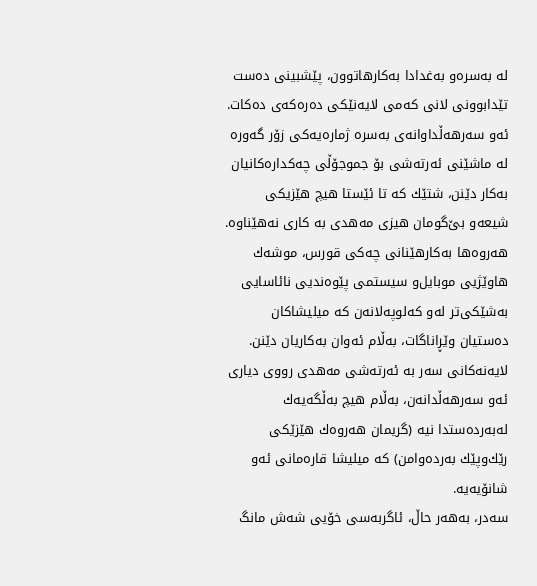له‌ به‌سره‌‌و به‌غدادا به‌كارهاتوون، پێشبینی‌ ده‌ست تێدابوونی‌ لانی‌ كه‌می‌ لایه‌نێكی‌ ده‌ره‌كه‌ی‌ ده‌كات. ئه‌و سه‌رهه‌ڵداوانه‌ی‌ به‌سره‌ ژماره‌یه‌كی‌ زۆر گه‌وره‌ له‌ ماشێنی‌ ئه‌رته‌شی‌ بۆ جموجۆڵی‌ چه‌كداره‌كانیان به‌كار دێنن، شتێك كه‌ تا ئێستا هیچ هێزیكی‌ شیعه‌‌و بێ‌گومان هیزی‌ مه‌هدی‌ به‌ كاری‌ نه‌هێناوه‌. هه‌روه‌ها به‌كارهێنانی‌ چه‌كی‌ قورس، موشه‌ك هاوێژیی‌ موبایل‌و سیستمی‌ پێوه‌ندیی‌ نائاسایی‌ به‌شێكی‌تر له‌و كه‌لوپه‌لانه‌ن كه‌ میلیشاكان ده‌ستیان وێڕاناگات، به‌ڵام ئه‌وان به‌كاریان دێنن.
لایه‌نه‌كانی‌ سه‌ر به‌ ئه‌رته‌شی‌ مه‌هدی‌ رووی‌ دیاری‌ ئه‌و سه‌رهه‌ڵدانه‌ن، به‌ڵام هیچ به‌ڵگه‌یه‌ك له‌به‌رده‌ستدا نیه‌ (گریمان هه‌روه‌ك هێزێكی‌ رێك‌وپێك به‌رده‌وامن) كه‌ میلیشا قاره‌مانی‌ ئه‌و شانۆیه‌یه‌.
سه‌در، به‌هه‌ر حاڵ، ئاگربه‌سی‌ خۆیی‌ شه‌ش مانگ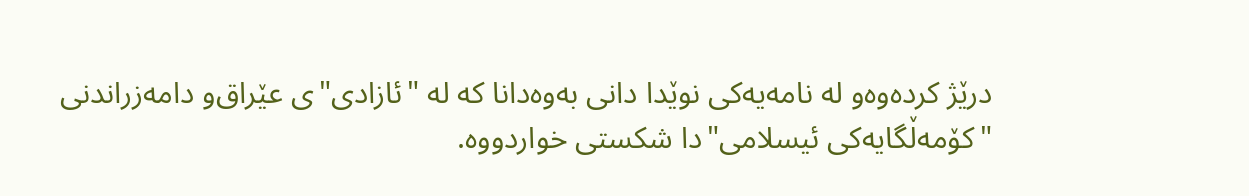درێژ كرده‌وه‌‌و له‌ نامه‌یه‌كی‌ نوێدا دانی‌ به‌وه‌دانا كه‌ له‌ "ئازادی"ی‌ عێراق‌و دامه‌زراندنی‌ "كۆمه‌ڵگایه‌كی‌ ئیسلامی"دا شكستی‌ خواردووه‌.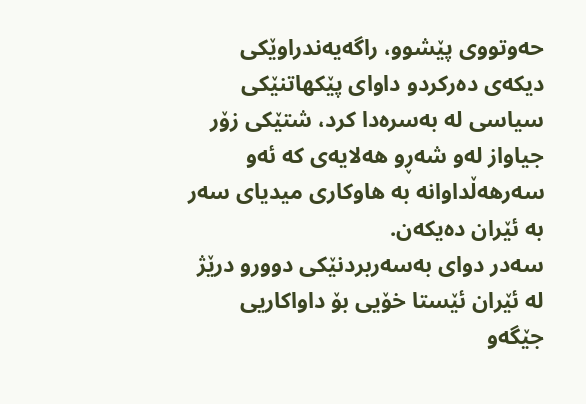حه‌وتووی‌ پێشوو، راگه‌یه‌ندراوێكی‌ دیكه‌ی‌ ده‌ركرد‌و داوای‌ پێكهاتنێكی‌ سیاسی‌ له‌ به‌سره‌دا كرد، شتێكی‌ زۆر جیاواز له‌و شه‌ڕو هه‌لایه‌ی‌ كه‌ ئه‌و سه‌رهه‌ڵداوانه‌ به‌ هاوكاری‌ میدیای‌ سه‌ر به‌ ئێران ده‌یكه‌ن.
سه‌در دوای‌ به‌سه‌ربردنێكی‌ دوورو درێژ له‌ ئێران ئێستا خۆیی‌ بۆ داواكاریی‌ جێگه‌و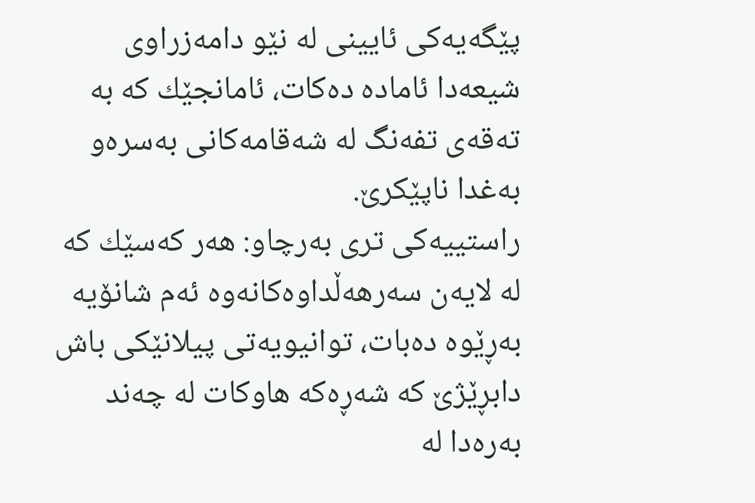پێگه‌یه‌كی‌ ئایینی‌ له‌ نێو دامه‌زراوی‌ شیعه‌دا ئاماده‌ ده‌كات، ئامانجێك كه‌ به‌ ته‌قه‌ی‌ تفه‌نگ له‌ شه‌قامه‌كانی‌ به‌سره‌‌و به‌غدا ناپێكرێ.
راستییه‌كی‌ تری‌ به‌رچاو: هه‌ر كه‌سێك كه‌ له‌ لایه‌ن سه‌رهه‌ڵداوه‌كانه‌وه‌ ئه‌م شانۆیه‌ به‌ڕێوه‌ ده‌بات، توانیویه‌تی‌ پیلانێكی‌ باش دابڕێژێ‌ كه‌ شه‌ڕه‌كه‌ هاوكات له‌ چه‌ند به‌ره‌دا له‌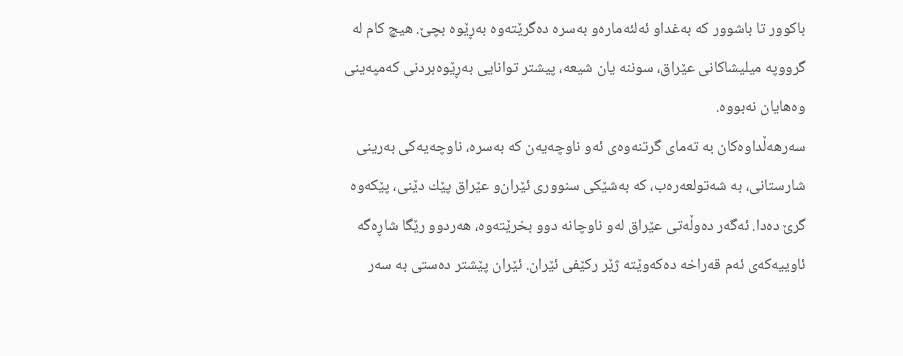باكوور تا باشوور كه‌ به‌غدا‌و ئه‌لئه‌ماره‌و به‌سره‌ ده‌گرێته‌وه‌ به‌ڕێوه‌ بچێ. هیچ كام له‌ گرووپه‌ میلیشاكانی‌ عێراق، سوننه‌ یان شیعه‌، پیشتر توانایی‌ به‌ڕێوه‌بردنی‌ كه‌مپه‌ینی‌ وه‌هایان نه‌بووه‌.
سه‌رهه‌ڵداوه‌كان به‌ ته‌مای‌ گرتنه‌وه‌ی‌ ئه‌و ناوچه‌یه‌ن كه‌ به‌سره‌، ناوچه‌یه‌كی‌ به‌رینی‌ شارستانی، به‌ شه‌تولعه‌ره‌ب، كه‌ به‌شێكی‌ سنووری‌ ئێران‌و عێراق پێك دێنی‌، پێكه‌وه‌ گرێ‌ ده‌دا. ئه‌گه‌ر ده‌وڵه‌تی‌ عێراق له‌و ناوچانه‌ دوو بخرێته‌وه‌، هه‌ردوو رێگا شاڕه‌گه‌ ئاوییه‌كه‌ی‌ ئه‌م قه‌راخه‌ ده‌كه‌وێته‌ ژێر ركێفی‌ ئێران. ئێران پێشتر ده‌ستی‌ به‌ سه‌ر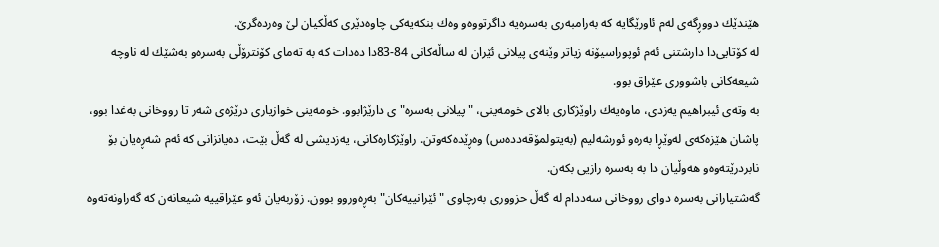هێندێك دووڕگه‌ی‌ له‌م ئاورێگایه‌ كه‌ به‌رامبه‌ری‌ به‌سره‌یه‌ داگرتووه‌‌و وه‌ك بنكه‌یه‌كی‌ چاوه‌دێری‌ كه‌ڵكیان لێ‌ وه‌رده‌گرێ.
له‌ كۆتایی‌دا دارشتنی‌ ئه‌م ئوپوراسیۆنه‌ زیاتر وێنه‌ی‌ پیلانی‌ ئێران له‌ ساڵه‌كانی‌ 84-83دا ده‌دات كه‌ به‌ ته‌مای‌ كۆنترۆڵی‌ به‌سره‌‌و به‌شێك له‌ ناوچه‌ شیعه‌كانی‌ باشووری‌ عێراق بوو.
به‌ وته‌ی‌ ئیبراهیم یه‌زدی، ماوه‌یه‌ك راوێژكاری‌ بالای‌ خومه‌ینی، "پیلانی‌ به‌سره‌"ی‌ دارێژابوو. خومه‌ینی‌ خوازیاری‌ درێژه‌ی‌ شه‌ر تا رووخانی‌ به‌غدا بوو، پاشان هێزه‌كه‌ی‌ له‌وێڕا به‌ره‌و ئورشه‌لیم (به‌یتولمۆقه‌دده‌س) وه‌ڕێده‌كه‌وتن. راوێژكاره‌كانی، یه‌زدیشی‌ له‌ گه‌ڵ بێت، ده‌یانزانی‌ كه‌ ئه‌م شه‌ڕه‌یان بۆ نابردرێته‌وه‌‌و هه‌وڵیان دا به‌ به‌سره‌ رازیی‌ بكه‌ن.
گه‌شتیارانی‌ به‌سره‌ دوای‌ رووخانی‌ سه‌ددام له‌ گه‌‌ڵ حزووری‌ به‌رچاوی‌ "ئێرانییه‌كان" به‌ڕه‌وروو بوون. زۆربه‌یان ئه‌و عێراقییه‌ شیعانه‌ن كه‌ گه‌راونه‌ته‌وه‌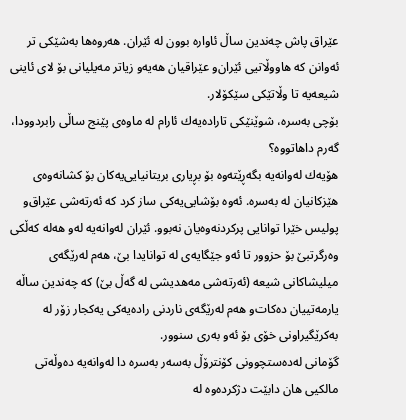عێراق پاش چه‌ندین ساڵ‌ ئاواره‌ بوون له‌ ئێران. هه‌روه‌ها به‌شێكی‌ تر ئه‌وانن كه‌ هاووڵاتیی‌ ئێران‌و عێراقیان هه‌یه‌‌و زیاتر مه‌یلیانی‌ بۆ لای‌ ئاینی‌ شیعه‌یه‌ تا وڵاتێكی‌ سێكۆلار.
بۆچی‌ به‌سره‌، شوێنێكی‌ تاراده‌یه‌ك ئارام له‌ ماوه‌ی‌ پێنج ساڵی‌ رابردوودا، گه‌رم داهاتووه‌؟
هۆیه‌ك له‌وانه‌یه‌ بگه‌ڕێته‌وه‌ بۆ بڕیاری‌ بریتانیایی‌یه‌كان بۆ كشانه‌وه‌ی‌ هێزكانیان له‌ به‌سره‌. ئه‌وه‌ بۆشایی‌یه‌كی‌ ساز كرد كه‌ ئه‌رته‌شی‌ عێراق‌و پولیس خێرا توانایی‌ پركردنه‌وه‌یان نه‌بوو. ئێران له‌وانه‌یه‌ له‌و هه‌له‌ كه‌ڵكی‌ وه‌رگرتبێ‌ بۆ حزوور تا ئه‌و جێگایه‌ی‌ له‌ توانایدا بێ‌، هه‌م له‌رێگه‌ی‌ میلیشاكانی‌ شیعه‌ (ئه‌رته‌شی‌ مه‌هدیشی‌ له‌ گه‌ڵ بێ) كه‌ چه‌ندین ساڵه‌ یارمه‌تییان ده‌كات‌و هه‌م له‌رێگه‌ی‌ ناردنی‌ راده‌یه‌كی‌ یه‌كجار زۆر له‌ به‌كرێگیراونی‌ خۆی‌ بۆ ئه‌و به‌ری‌ سنوور.
گۆمانی‌ له‌ده‌ستچوونی‌ كۆنترۆڵ به‌سه‌ر به‌سره‌ دا له‌وانه‌یه‌ ده‌وڵه‌تی‌ مالكیی‌ هان دابێت دژكرده‌وه‌ له‌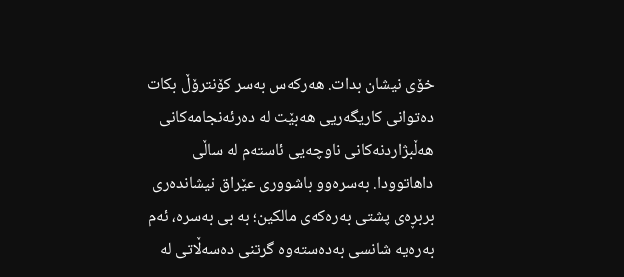خۆی‌ نیشان بدات. هه‌ركه‌س به‌سر كۆنترۆڵ بكات ده‌توانی‌ كاریگه‌ریی‌ هه‌بێت له‌ ده‌رئه‌نجامه‌كانی‌ هه‌ڵبژاردنه‌كانی‌ ناوچه‌یی‌ ئاسته‌م له‌ ساڵی‌ داهاتوودا. به‌سره‌و‌و باشووری‌ عێراق نیشانده‌ری‌ بربڕه‌ی‌ پشتی‌ به‌ره‌كه‌ی‌ مالكین؛ به‌ بی‌ به‌سره‌، ئه‌م به‌ره‌یه‌ شانسی‌ به‌ده‌سته‌وه‌ گرتنی‌ ده‌سه‌ڵاتی‌ له‌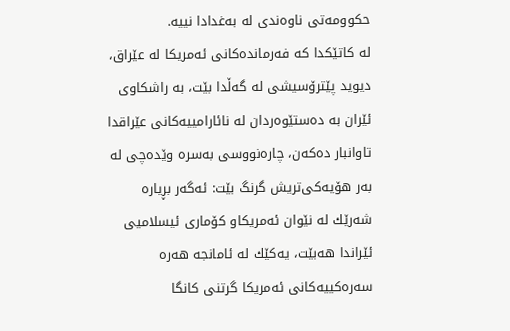حكوومه‌تی‌ ناوه‌ندی‌ له‌ به‌غدادا نییه‌.
له‌ كاتێكدا كه‌ فه‌رمانده‌كانی‌ ئه‌مریكا له‌ عێراق، دیوید پێترۆسیشی‌ له‌ گه‌ڵدا بێت، به‌ راشكاوی‌ ئێران به‌ ده‌ستێوه‌ردان له‌ نائارامییه‌كانی‌ عێراقدا تاوانبار ده‌كه‌ن، چاره‌نووسی‌ به‌سره‌ وێده‌چی‌ له‌ به‌ر هۆیه‌كی‌تریش گرنگ بێت: ئه‌گه‌ر بڕیاره‌ شه‌رێك له‌ نێوان ئه‌مریكا‌و كۆماری‌ ئیسلامیی‌ ئێراندا هه‌بێت، یه‌كێك له‌ ئامانجه‌ هه‌ره‌ سه‌ره‌كییه‌كانی‌ ئه‌مریكا گرتنی‌ كانگا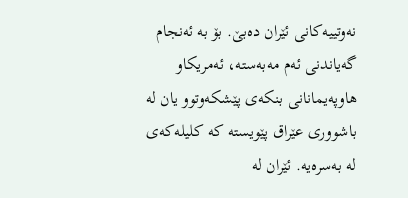نه‌وتییه‌كانی‌ ئێران ده‌بێ. بۆ به‌ ئه‌نجام گه‌یاندنی‌ ئه‌م مه‌به‌سته‌، ئه‌مریكا‌و هاوپه‌یمانانی‌ بنكه‌ی‌ پێشكه‌وتوو یان له‌ باشووری‌ عێراق پێویسته‌ كه‌ كلیله‌كه‌ی‌ له‌ به‌سره‌یه‌. ئێران له‌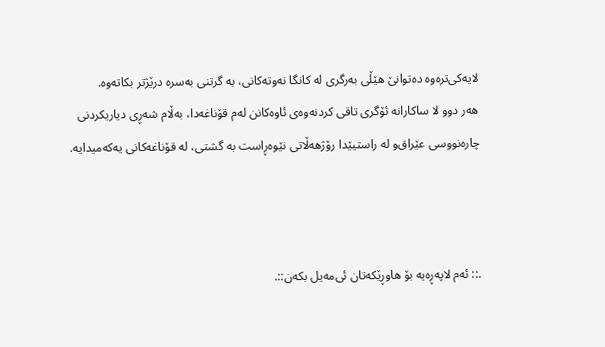لایه‌كی‌تره‌وه‌ ده‌توانێ‌ هێڵی‌ به‌رگری‌ له‌ كانگا نه‌وته‌كانی‌، به‌ گرتنی‌ به‌سره‌ درێژتر بكاته‌وه‌.
هه‌ر دوو لا ساكارانه‌ ئۆگری‌ تاقی‌ كردنه‌وه‌ی‌ ئاوه‌كانن له‌م قۆناغه‌دا، به‌ڵام شه‌ڕی‌ دیاریكردنی‌ چاره‌نووسی‌ عێراق‌و له‌ راستیێدا رۆژهه‌ڵاتی‌ نێوه‌ڕاست به‌ گشتی، له‌ قۆناغه‌كانی‌ یه‌كه‌میدایه‌.



.:: ئه‌م لاپه‌ڕه‌یه بۆ هاوڕێکه‌تان ئی‌مه‌یل بکه‌ن::.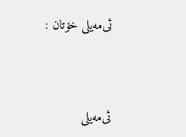ئی‌مه‌یلی خۆتان :



ئی‌مه‌یلی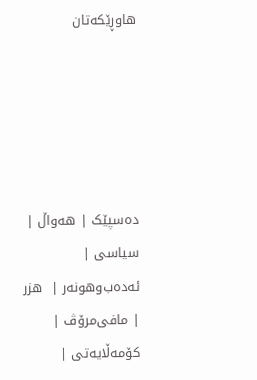هاوڕێکه‌تان





ده‌سپێک | هه‌واڵ |  سیاسی |  ئه‌ده‌ب‌وهونه‌ر |  هزر | مافی‌مرۆڤ |  کۆمه‌ڵایه‌تی |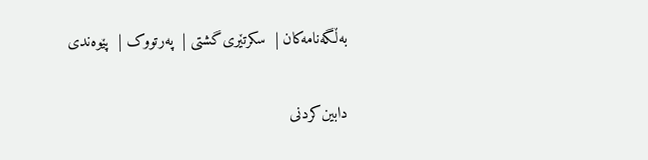به‌ڵگه‌نامه‌کان |  سکرتێری‌گشتی |  په‌رتووک |  پێوه‌ندی

دابین‌كردنی‌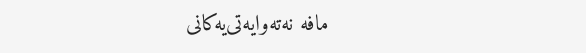مافه‌ نه‌ته‌وایه‌تی‌یه‌کانی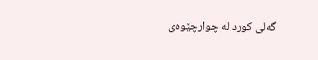گه‌لی‌ كورد له‌ چوارچێوه‌ی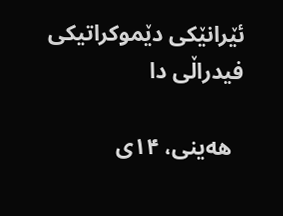ئێرانێکی دێموكراتیكی‌ فیدراڵی‌ دا

  هه‌ینی، ۱۴‌ی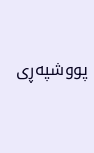پوو‌شپه‌ڕی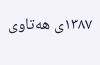۱۳۸۷ی هه‌تاوی